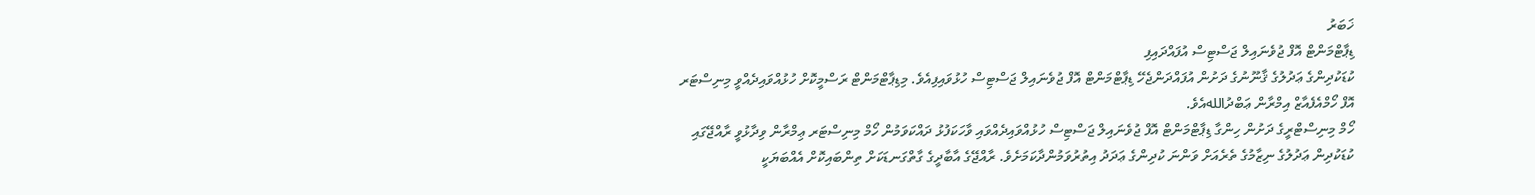ޚަބަރު
ޑިޕާޓްމަންޓް އޮފް ޖުވެނައިލް ޖަސްޓިސް އުފައްދައިފި
ކުޑަކުދިންގެ ޢަދުލުގެ ޤާނޫނުގެ ދަށުން އުފައްދަންޖެހޭ ޑިޕާޓްމަންޓް އޮފް ޖުވެނައިލް ޖަސްޓިސް ހުޅުވައިފިއެވެ. މިޑިޕާޓްމަންޓް ރަސްމީކޮށް ހުޅުއްވައިދެއްވީ މިނިސްޓަރ އޮފް ހޯމްއެފެއާޒް އިމްރާން ޢަބްދުاللهއެވެ.
ހޯމް މިނިސްޓްރީގެ ދަށުން ހިންގާ ޑިޕާޓްމަންޓް އޮފް ޖުވެނައިލް ޖަސްޓިސް ހުޅުއްވައިދެއްވައި ވާހަކަފުޅު ދައްކަވަމުން ހޯމް މިނިސްޓަރ ޢިމްރާން ވިދާޅުވީ ރާއްޖޭގައި ކުޑަކުދިން ޢަދުލުގެ ނިޒާމުގެ ތެރެއަށް ވަންނަ ކުދިންގެ ޢަދަދު އިތުރުވަމުންދާކަމަށެވެ. ރާއްޖޭގެ އާބާދީގެ ގާތްގަނޑަކަށް ތިންބައިކޮށް އެއްބަޔަކީ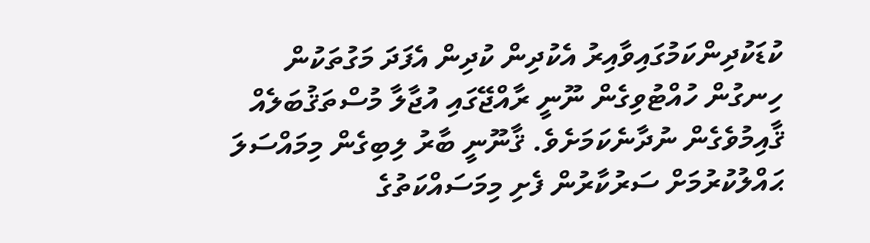ކުޑަކުދިންކަމުގައިވާއިރު އެކުދިން ކުދިން އެފަދަ މަގުތަކުން ހިނގުން ހުއްޓުވިގެން ނޫނީ ރާއްޖޭގައި އުޖާލާ މުސްތަޤުބަލެއް ޤާއިމުވެގެން ނުދާނެކަމަށެވެ. ޤާނޫނީ ބާރު ލިބިގެން މިމައްސަލަ ޙައްލުކުރުމަށް ސަރުކާރުން ފެށި މިމަސައްކަތުގެ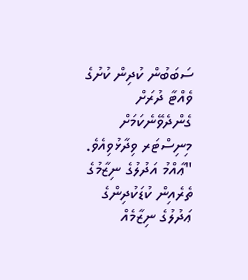ސަބަބުން ކުދިން ކުށުގެ ވެއްޓާ ދުރަށް ގެންދެވޭނެކަމަށް މިނިސްޓަރ ވިދާޅުވިއެވެ.
"ޢާއްމު އަދުލުގެ ނިޒާމުގެ ތެރެއިން ކުޑަކުދިންގެ ޢަދުލުގެ ނިޒާމެއް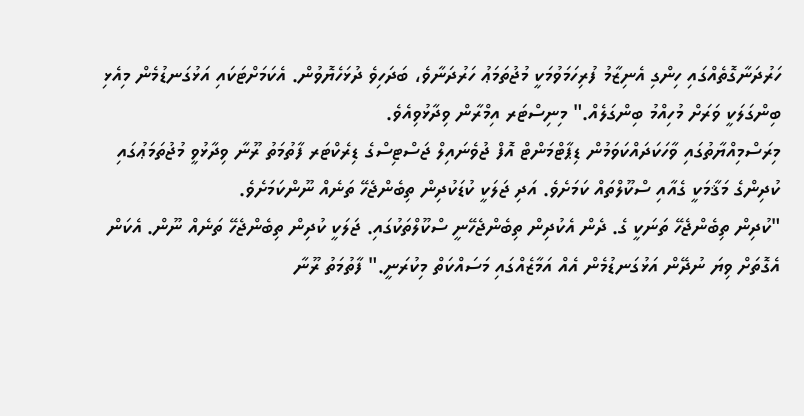ހަރުދަނާގޮތެއްގައި ހިންގި އެނިޒާމު ފުރިހަމަވުމަކީ މުޖުތަމަޢު ހަރުދަނާވެ، ބަދަހިވެ ދުޅަހެޔޮވުން. އެކަމަށްޓަކައި އަޅުގަނޑުމެން މިއެޅި ބިންގަލަކީ ވަރަށް މުހިއްމު ބިންގަލެއް." މިނިސްޓަރ އިމްރާން ވިދާޅުވިއެވެ.
މިރަސްމިއްޔާތުގައި ވާހަކަދައްކަވަމުން ޑިޕާޓްމަންޓް އޮފް ޖުވެނައިލް ޖަސްޓިސްގެ ޑިރެކްޓަރ ފާތުމަތު ރޫނާ ވިދާޅުވީ މުޖުތަމަޢުގައި ކުދިންގެ މަޤާމަކީ ގެއާއި ސްކޫލްތައް ކަމަށެވެ. އަދި ޖަލަކީ ކުޑަކުދިން ތިބެންޖެހޭ ތަނެއް ނޫންކަމަށެވެ.
"ކުދިން ތިބެންޖެހޭ ތަނަކީ ގެ. ދެން އެކުދިން ތިބެންޖެހޭނީ ސްކޫލްތަކުގައި. ޖަލަކީ ކުދިން ތިބެންޖެހޭ ތަނެއް ނޫން. އެކަން އެގޮތަށް ވިޔަ ނުދޭން އަޅުގަނޑުމެން އެއް އަމާޒެއްގައި މަސައްކަތް މިކުރަނީ." ފާތުމަތު ރޫނާ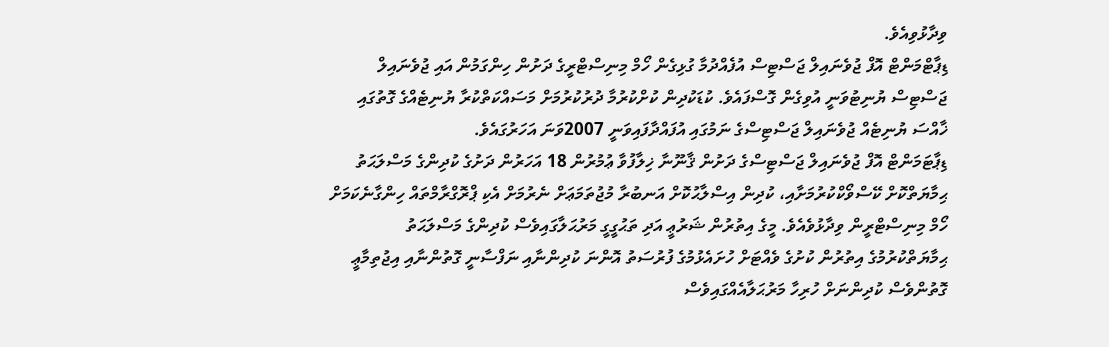ވިދާޅުވިއެވެ.
ޑިޕާޓްމަންޓް އޮފް ޖުވެނައިލް ޖަސްޓިސް އުފެއްދުމާ ގުޅިގެން ހޯމް މިނިސްޓްރީގެ ދަށުން ހިންގަމުން އައި ޖުވެނައިލް ޖަސްޓިސް ޔުނިޓުވަނީ އުވިގެން ގޮސްފައެވެ. ކުޑަކުދިން ކުށްކުރުމާ ދުރުކުރުމަށް މަސައްކަތްކުރާ ޔުނިޓެއްގެ ގޮތުގައި ޚާއްސަ ޔުނިޓެއް ޖުވެނައިލް ޖަސްޓިސްގެ ނަމުގައި އުފައްދާފައިވަނީ 2007ވަނަ އަހަރުގައެވެ.
ޑިޕާޓަމަންޓް އޮފް ޖުވެނައިލް ޖަސްޓިސްގެ ދަށުން ޤާނޫނާ ޚިލާފުވާ ޢުމުރުން 18 އަހަރުން ދަށުގެ ކުދިންގެ މަސްލަޙަތު ޙިމާޔަތްކޮށް ކޭސްވޯކްކުރުމަށާއި، ކުދިން އިސްލާޙުކޮށް އަނބުރާ މުޖުތަމަޢަށް ނެރުމަށް އެކި ޕްރޮގްރާމްތައް ހިންގާނެކަމަށް ހޯމް މިނިސްޓްރީން ވިދާޅުވެއެވެ. މީގެ އިތުރުން ޝަރުޢީ އަދި ތަޙުގީގީ މަރުޙަލާގައިވެސް ކުދިންގެ މަސްލަޙަތު ޙިމާޔަތްކުރުމުގެ އިތުރުން ކުށުގެ ވެއްޓަށް ހުށައެޅުމުގެ ފުރުސަތު އޮންނަ ކުދިންނާއި ނަފްސާނީ ގޮތުންނާއި އިޖުތިމާޢީ ގޮތުންވެސް ކުދިންނަށް ހުރިހާ މަރުޙަލާއެއްގައިވެސް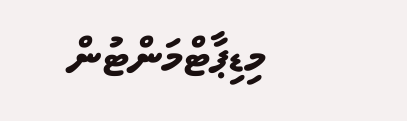މިޑިޕާޓްމަންޓުން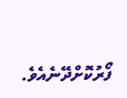ފޯރުކޮށްދޭނެއެވެ.